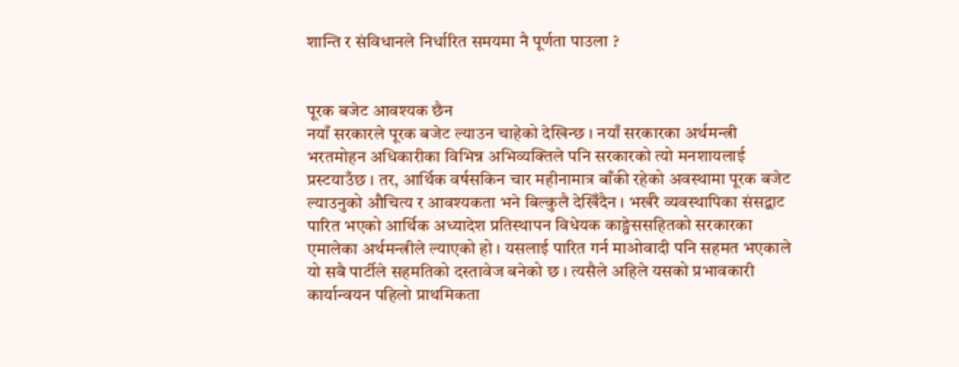शान्ति र संविधानले निर्धारित समयमा नै पूर्णता पाउला ?


पूरक बजेट आवश्यक छैन
नयाँ सरकारले पूरक बजेट ल्याउन चाहेको देखिन्छ । नयाँ सरकारका अर्थमन्त्री भरतमोहन अधिकारीका विभिन्न अभिव्यक्तिले पनि सरकारको त्यो मनशायलाई प्रस्टयाउँछ । तर, आर्थिक वर्षसकिन चार महीनामात्र बाँकी रहेको अवस्थामा पूरक बजेट ल्याउनुको औचित्य र आवश्यकता भने बिल्कुलै देखिँदैन । भर्खरै व्यवस्थापिका संसद्बाट पारित भएको आर्थिक अध्यादेश प्रतिस्थापन विधेयक काङ्ग्रेससहितको सरकारका एमालेका अर्थमन्त्रीले ल्याएको हो । यसलाई पारित गर्न माओवादी पनि सहमत भएकाले यो सबै पार्टीले सहमतिको दस्तावेज बनेको छ । त्यसैले अहिले यसको प्रभावकारी कार्यान्वयन पहिलो प्राथमिकता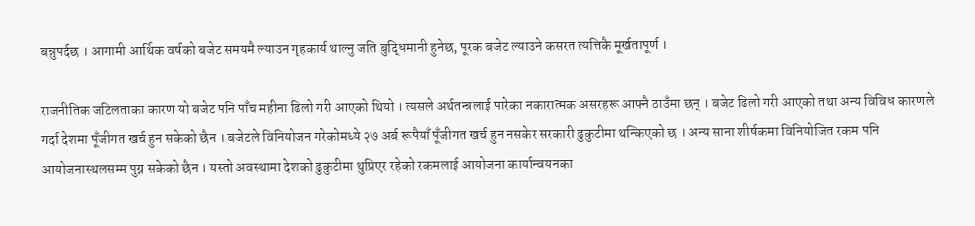बन्नुपर्दछ । आगामी आर्थिक वर्षको बजेट समयमै ल्याउन गृहकार्य थाल्नु जति बुद्धिमानी हुनेछ, पूरक बजेट ल्याउने कसरत त्यत्तिकै मूर्खतापूर्ण ।

राजनीतिक जटिलताका कारण यो बजेट पनि पाँच महीना ढिलो गरी आएको थियो । त्यसले अर्थतन्त्रलाई पारेका नकारात्मक असरहरू आफ्नै ठाउँमा छन् । बजेट ढिलो गरी आएको तथा अन्य विविध कारणले गर्दा देशमा पूँजीगत खर्च हुन सकेको छैन । बजेटले विनियोजन गरेकोमध्ये २७ अर्ब रूपैयाँ पूँजीगत खर्च हुन नसकेर सरकारी ढुकुटीमा थन्किएको छ । अन्य साना शीर्षकमा विनियोजित रकम पनि आयोजनास्थलसम्म पुग्न सकेको छैन । यस्तो अवस्थामा देशको ढुकुटीमा थुप्रिएर रहेको रकमलाई आयोजना कार्यान्वयनका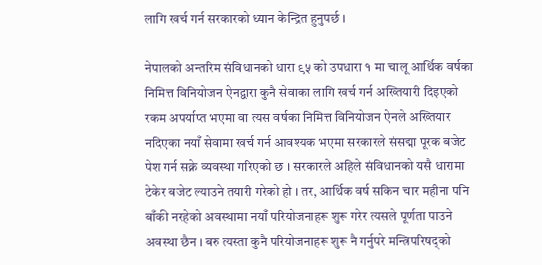लागि खर्च गर्न सरकारको ध्यान केन्द्रित हुनुपर्छ ।

नेपालको अन्तरिम संविधानको धारा ९५ को उपधारा १ मा चालू आर्थिक वर्षका निमित्त विनियोजन ऐनद्वारा कुनै सेवाका लागि खर्च गर्न अख्तियारी दिइएको रकम अपर्याप्त भएमा वा त्यस वर्षका निमित्त विनियोजन ऐनले अख्तियार नदिएका नयाँ सेवामा खर्च गर्न आवश्यक भएमा सरकारले संसद्मा पूरक बजेट पेश गर्न सक्ने व्यवस्था गरिएको छ । सरकारले अहिले संविधानको यसै धारामा टेकेर बजेट ल्याउने तयारी गरेको हो । तर, आर्थिक वर्ष सकिन चार महीना पनि बाँकी नरहेको अवस्थामा नयाँ परियोजनाहरू शुरू गरेर त्यसले पूर्णता पाउने अवस्था छैन । बरु त्यस्ता कुनै परियोजनाहरू शुरू नै गर्नुपरे मन्त्रिपरिषद्को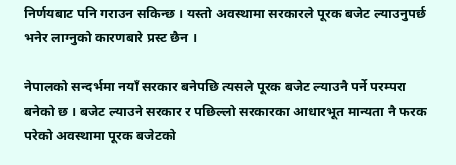निर्णयबाट पनि गराउन सकिन्छ । यस्तो अवस्थामा सरकारले पूरक बजेट ल्याउनुपर्छ भनेर लाग्नुको कारणबारे प्रस्ट छैन ।

नेपालको सन्दर्भमा नयाँ सरकार बनेपछि त्यसले पूरक बजेट ल्याउनै पर्ने परम्परा बनेको छ । बजेट ल्याउने सरकार र पछिल्लो सरकारका आधारभूत मान्यता नै फरक परेको अवस्थामा पूरक बजेटको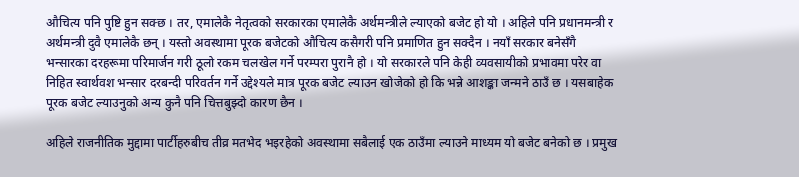औचित्य पनि पुष्टि हुन सक्छ । तर, एमालेकै नेतृत्वको सरकारका एमालेकै अर्थमन्त्रीले ल्याएको बजेट हो यो । अहिले पनि प्रधानमन्त्री र अर्थमन्त्री दुवै एमालेकै छन् । यस्तो अवस्थामा पूरक बजेटको औचित्य कसैगरी पनि प्रमाणित हुन सक्दैन । नयाँ सरकार बनेसँगै भन्सारका दरहरूमा परिमार्जन गरी ठूलो रकम चलखेल गर्ने परम्परा पुरानै हो । यो सरकारले पनि केही व्यवसायीको प्रभावमा परेर वा निहित स्वार्थवश भन्सार दरबन्दी परिवर्तन गर्ने उद्देश्यले मात्र पूरक बजेट ल्याउन खोजेको हो कि भन्ने आशङ्का जन्मने ठाउँ छ । यसबाहेक पूरक बजेट ल्याउनुको अन्य कुनै पनि चित्तबुझ्दो कारण छैन ।

अहिले राजनीतिक मुद्दामा पार्टीहरुबीच तीव्र मतभेद भइरहेको अवस्थामा सबैलाई एक ठाउँमा ल्याउने माध्यम यो बजेट बनेको छ । प्रमुख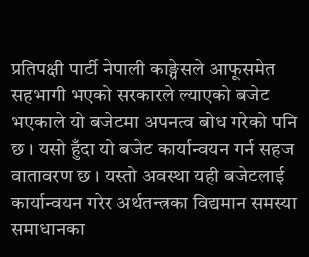प्रतिपक्षी पार्टी नेपाली काङ्ग्रेसले आफूसमेत सहभागी भएको सरकारले ल्याएको बजेट भएकाले यो बजेटमा अपनत्व बोध गरेको पनि छ । यसो हुँदा यो बजेट कार्यान्वयन गर्न सहज वातावरण छ । यस्तो अवस्था यही बजेटलाई कार्यान्वयन गरेर अर्थतन्त्रका विद्यमान समस्या समाधानका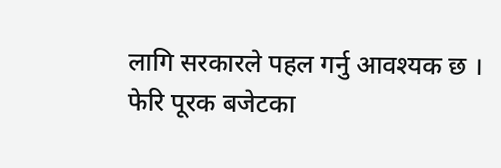लागि सरकारले पहल गर्नु आवश्यक छ । फेरि पूरक बजेटका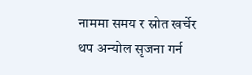नाममा समय र स्रोत खर्चेर थप अन्योल सृजना गर्न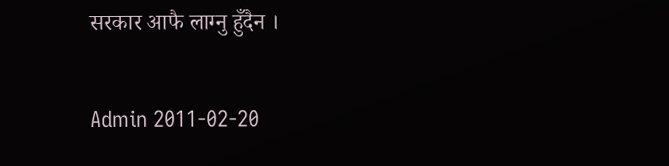सरकार आफै लाग्नु हुँदैन ।

Admin 2011-02-20